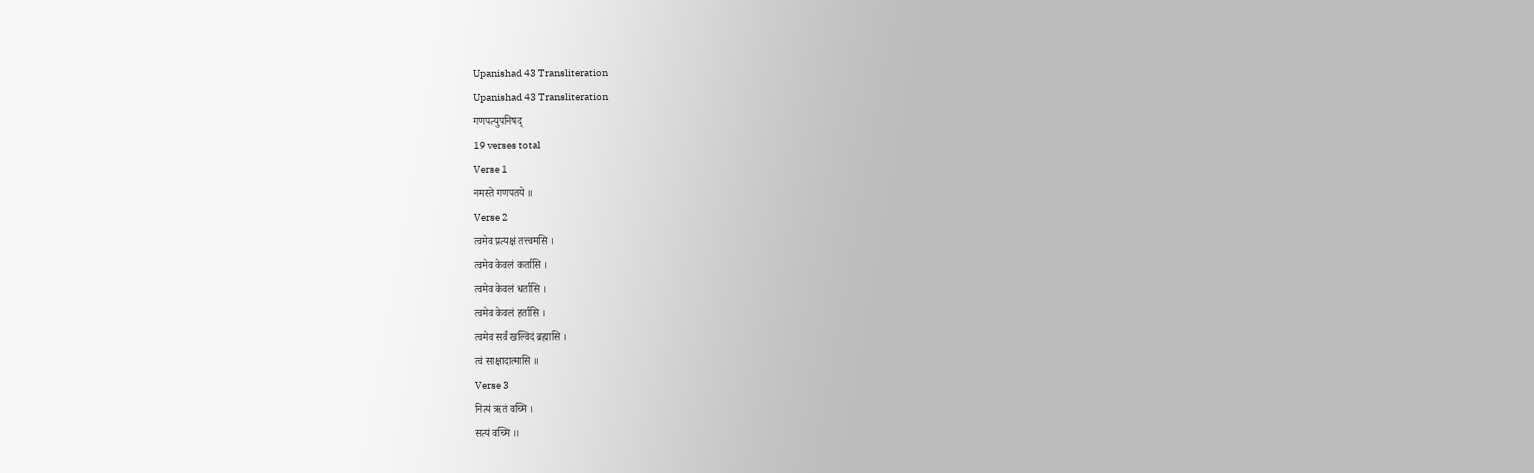Upanishad 43 Transliteration
Upanishad 43 Transliteration
गणपत्युपनिषद्
19 verses total
Verse 1
नमस्ते गणपतये ॥
Verse 2
त्वमेव प्रत्यक्षं तत्त्वमसि ।
त्वमेव केवलं कर्तासि ।
त्वमेव केवलं धर्तासि ।
त्वमेव केवलं हर्तासि ।
त्वमेव सर्वं खल्विदं ब्रह्मासि ।
त्वं साक्षादात्मासि ॥
Verse 3
नित्यं ऋतं वच्मि ।
सत्यं वच्मि ।।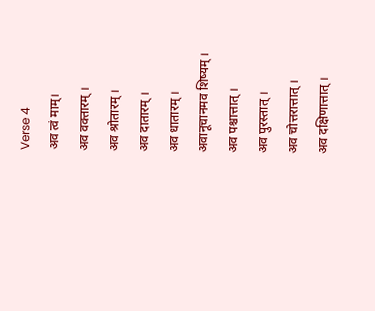Verse 4
अव त्वं माम्।
अव वक्तारम् ।
अव श्रोतारम् ।
अव दातारम् ।
अव धातारम् ।
अवानूचानमव शिष्यम् ।
अव पश्चात्तात् ।
अव पुरस्तात् ।
अव चोत्तरात्तात् ।
अव दक्षिणात्तात् ।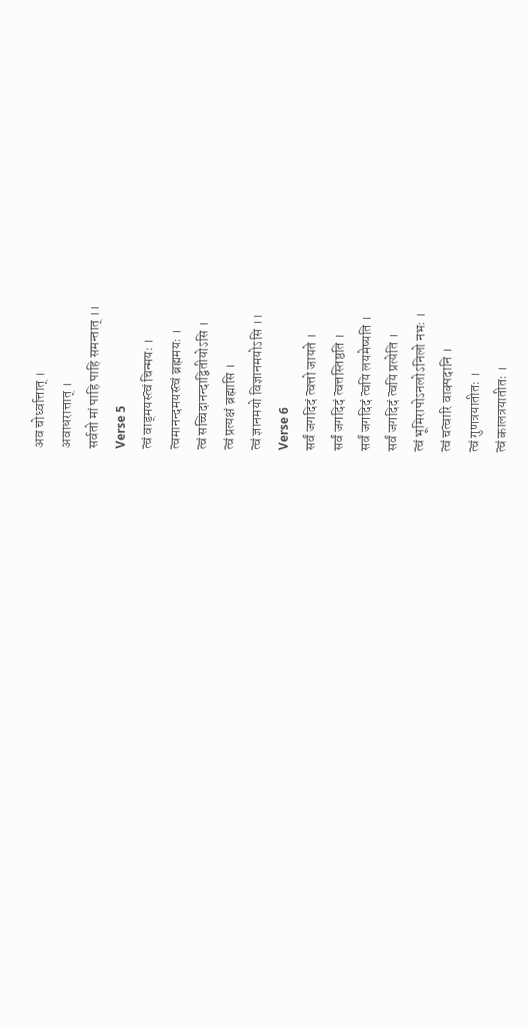अव चोर्ध्वात्तात् ।
अवाधरात्तात् ।
सर्वतो मां पाहि पाहि समन्तात् ।।
Verse 5
त्वं वाड्मयस्त्वं चिन्मयः ।
त्वमानन्दमयस्त्वं ब्रह्ममयः ।
त्वं सच्चिदानन्दाद्वितीयोऽसि ।
त्वं प्रत्यक्षं ब्रह्मासि ।
त्वं ज्ञानमयो विज्ञानमयोऽसि ।।
Verse 6
सर्वं जगदिदं त्वत्तो जायते ।
सर्वं जगदिदं त्वत्तस्तिष्ठति ।
सर्वं जगदिदं त्वयि लयमेष्यति ।
सर्वं जगदिदं त्वयि प्रत्येति ।
त्वं भूमिरापोऽनलोऽनिलो नभः ।
त्वं चत्वारि वाक्पदानि ।
त्वं गुणत्रयातीतः ।
त्वं कालत्रयातीतः ।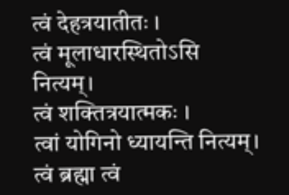त्वं देहत्रयातीतः ।
त्वं मूलाधारस्थितोऽसि नित्यम्।
त्वं शक्तित्रयात्मकः ।
त्वां योगिनो ध्यायन्ति नित्यम्।
त्वं ब्रह्मा त्वं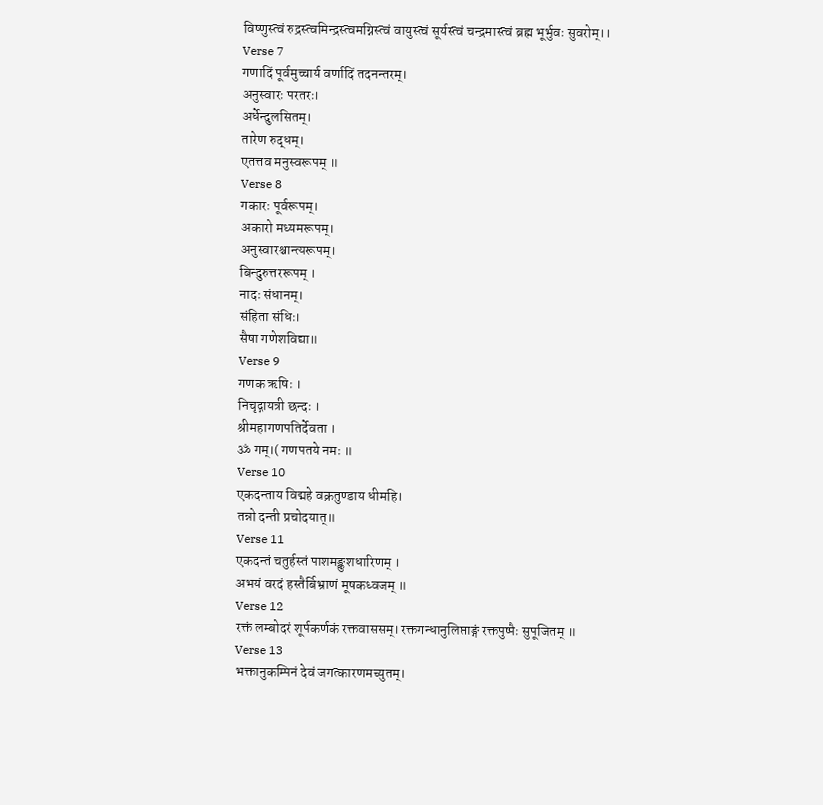विष्णुस्त्वं रुद्रस्त्वमिन्द्रस्त्वमग्निस्त्वं वायुस्त्वं सूर्यस्त्वं चन्द्रमास्त्वं ब्रह्म भूर्भुवः सुवरोम्।।
Verse 7
गणादिं पूर्वमुच्चार्य वर्णादिं तदनन्तरम्।
अनुस्वारः परतरः।
अर्धेन्दुलसितम्।
तारेण रुद्धम्।
एतत्तव मनुस्वरूपम् ॥
Verse 8
गकारः पूर्वरूपम्।
अकारो मध्यमरूपम्।
अनुस्वारश्चान्त्यरूपम्।
बिन्दुरुत्तररूपम् ।
नादः संधानम्।
संहिता संधिः।
सैषा गणेशविद्या॥
Verse 9
गणक ऋषिः ।
निचृद्गायत्री छन्दः ।
श्रीमहागणपतिर्देवता ।
ॐ गम्।( गणपतये नमः ॥
Verse 10
एकदन्ताय विद्महे वक्रतुण्डाय धीमहि।
तन्नो दन्ती प्रचोदयात्॥
Verse 11
एकदन्तं चतुर्हस्तं पाशमङ्कुशधारिणम् ।
अभयं वरदं हस्तैर्बिभ्राणं मूषकध्वजम् ॥
Verse 12
रक्तं लम्बोदरं शूर्पकर्णकं रक्तवाससम्। रक्तगन्धानुलिप्ताङ्गं रक्तपुष्पैः सुपूजितम् ॥
Verse 13
भक्तानुकम्पिनं देवं जगत्कारणमच्युतम्।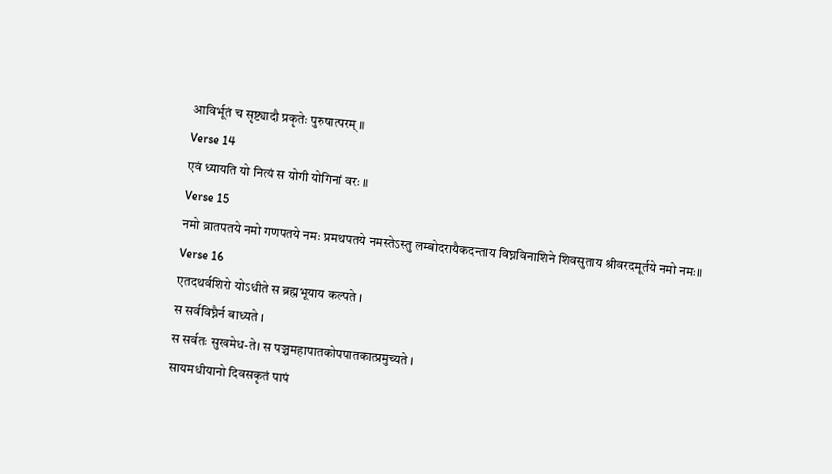आविर्भूतं च सृष्ट्यादौ प्रकृतेः पुरुषात्परम् ॥
Verse 14
एवं ध्यायति यो नित्यं स योगी योगिनां वरः ॥
Verse 15
नमो व्रातपतये नमो गणपतये नमः प्रमथपतये नमस्तेऽस्तु लम्बोदरायैकदन्ताय विघ्नविनाशिने शिवसुताय श्रीवरदमूर्तये नमो नमः॥
Verse 16
एतदथर्वशिरो योऽधीते स ब्रह्मभूयाय कल्पते ।
स सर्वविघ्नैर्न बाध्यते ।
स सर्वतः सुखमेध-ते। स पञ्चमहापातकोपपातकात्प्रमुच्यते ।
सायमधीयानो दिवसकृतं पापं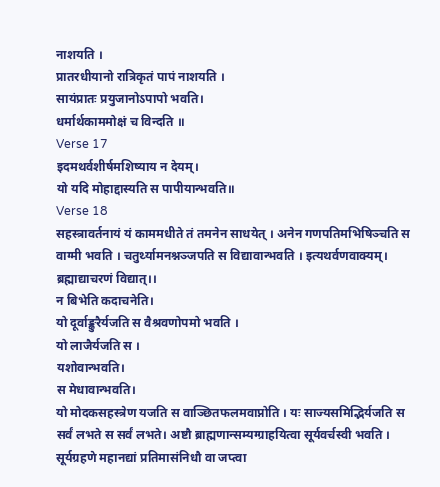नाशयति ।
प्रातरधीयानो रात्रिकृतं पापं नाशयति ।
सायंप्रातः प्रयुजानोऽपापो भवति।
धर्मार्थकाममोक्षं च विन्दति ॥
Verse 17
इदमथर्वशीर्षमशिष्याय न देयम्।
यो यदि मोहाद्दास्यति स पापीयान्भवति॥
Verse 18
सहस्त्रावर्तनायं यं काममधीते तं तमनेन साधयेत् । अनेन गणपतिमभिषिञ्चति स वाग्मी भवति । चतुर्थ्यामनश्नञ्जपति स विद्यावान्भवति । इत्यथर्वणवाक्यम्।
ब्रह्माद्याचरणं विद्यात्।।
न बिभेति कदाचनेति।
यो दूर्वाङ्कुरैर्यजति स वैश्रवणोपमो भवति ।
यो लाजैर्यजति स ।
यशोवान्भवति।
स मेधावान्भवति।
यो मोदकसहस्त्रेण यजति स वाञ्छितफलमवाप्नोति । यः साज्यसमिद्भिर्यजति स सर्वं लभते स सर्वं लभते। अष्टौ ब्राह्मणान्सम्यग्ग्राहयित्वा सूर्यवर्चस्वी भवति । सूर्यग्रहणे महानद्यां प्रतिमासंनिधौ वा जप्त्वा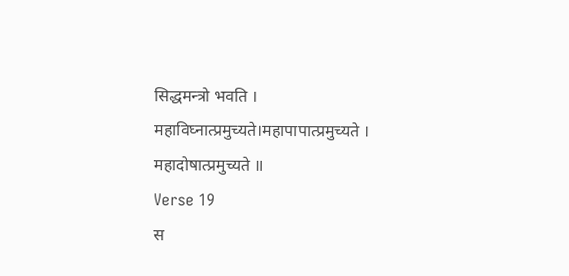सिद्धमन्त्रो भवति ।
महाविघ्नात्प्रमुच्यते।महापापात्प्रमुच्यते । महादोषात्प्रमुच्यते ॥
Verse 19
स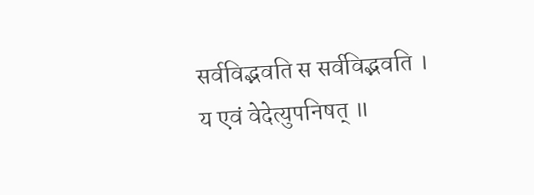सर्वविद्भवति स सर्वविद्भवति ।
य एवं वेदेत्युपनिषत् ॥